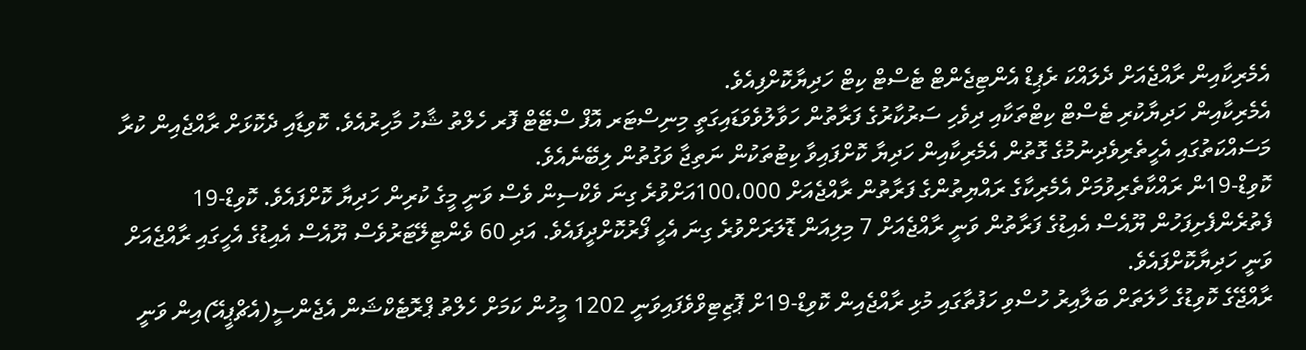އެމެރިކާއިން ރާއްޖެއަށް ދެލައްކަ ރެޕިޑް އެންޓިޖެންޓް ޓެސްޓް ކިޓް ހަދިޔާކޮށްފިއެވެ.
އެމެރިކާއިން ހަދިޔާކުރި ޓެސްޓް ކިޓްތަކާއި ދިވެހި ސަރުކާރުގެ ފަރާތުން ހަވާލުވެވަޑައިގަތީ މިނިސްޓަރ އޮފް ސްޓޭޓް ފޮރ ހެލްތު ޝާހު މާހިރުއެވެ. ކޮވިޑާއި ދެކޮޅަށް ރާއްޖެއިން ކުރާ މަސައްކަތުގައި އެހީތެރިވެދިނުމުގެ ގޮތުން އެމެރިކާއިން ހަދިޔާ ކޮށްފައިވާ ކިޓުތަކުން ނަތިޖާ ވަގުތުން ލިބޭނެއެވެ.
ކޮވިޑް-19ން ރައްކާތެރިވުމަށް އެމެރިކާގެ ރައްޔިތުންގެ ފަރާތުން ރާއްޖެއަށް 100،000އަށްވުރެ ގިނަ ވެކްސިން ވެސް ވަނީ މީގެ ކުރިން ހަދިޔާ ކޮށްފައެވެ. ކޮވިޑް-19 ފެތުރެންފެށިފަހުން ޔޫއެސް އެއިޑުގެ ފަރާތުން ވަނީ ރާއްޖެއަށް 7 މިލިއަން ޑޮލަރަށްވުރެ ގިނަ އެހީ ފޯރުކޮށްދީފައެވެ. އަދި 60 ވެންޓިލޭޓަރުވެސް ޔޫއެސް އެއިޑުގެ އެހީގައި ރާއްޖެއަށް ވަނީ ހަދިޔާކޮށްފައެވެ.
ރާއްޖޭގެ ކޮވިޑުގެ ހާލަތަށް ބަލާއިރު ހުސްވި ހަފުތާގައި މުޅި ރާއްޖެއިން ކޮވިޑް-19ށް ޕޮޒިޓިވްވެފައިވަނީ 1202 މީހުން ކަމަށް ހެލްތު ޕްރޮޓެކްޝަން އެޖެންސީ(އެޗްޕީއޭ)އިން ވަނީ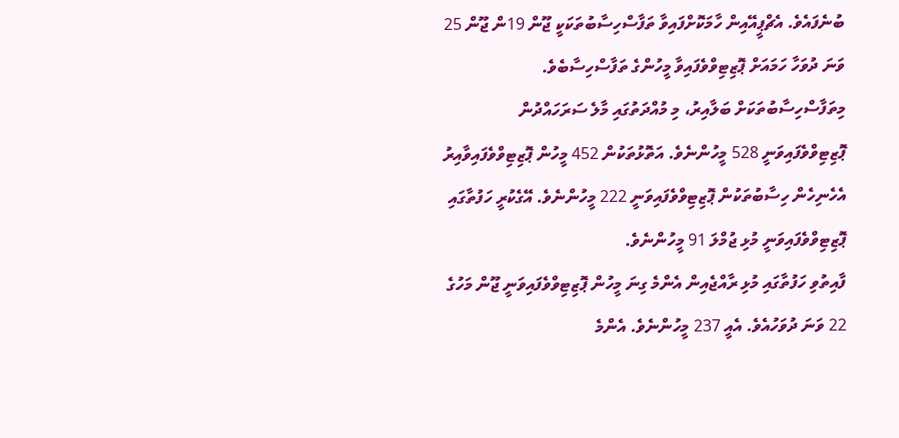ބުނެފައެވެ. އެޗްޕީއޭއިން ހާމަކޮށްފައިވާ ތަފާސްހިސާބުތަކަކީ ޖޫން 19ން ޖޫން 25 ވަނަ ދުވަހާ ހަމައަށް ޕޮޒިޓިވްވެފައިވާ މީހުންގެ ތަފާސްހިސާބެވެ. މިތަފާސްހިސާބުތަކަށް ބަލާއިރު، މި މުއްދަތުގައި މާލެ ސަރަހައްދުން ޕޮޒިޓިވްވެފައިވަނީ 528 މީހުންނެވެ. އަތޮޅުތަކުން 452 މީހުން ޕޮޒިޓިވްވެފައިވާއިރު އެހެނިހެން ހިސާބުތަކުން ޕޮޒިޓިވްވެފައިވަނީ 222 މީހުންނެވެ. އޭގެކުރީ ހަފުތާގައި ޕޮޒިޓިވްވެފައިވަނީ މުޅި ޖުމްލަ 91 މީހުންނެވެ.
ފާއިތުވި ހަފުތާގައި މުޅި ރާއްޖެއިން އެންމެ ގިނަ މީހުން ޕޮޒިޓިވްވެފައިވަނީ ޖޫން މަހުގެ 22 ވަނަ ދުވަހުއެވެ. އެއީ 237 މީހުންނެވެ. އެންމެ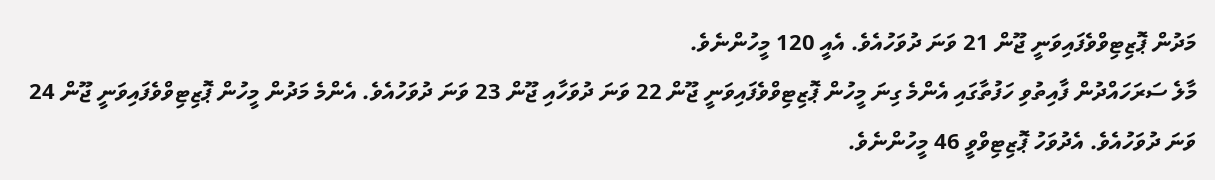މަދުން ޕޮޒިޓިވްވެފައިވަނީ ޖޫން 21 ވަނަ ދުވަހުއެވެ. އެއީ 120 މީހުންނެވެ.
މާލެ ސަރަހައްދުން ފާއިތުވި ހަފުތާގައި އެންމެ ގިނަ މީހުން ޕޮޒިޓިވްވެފައިވަނީ ޖޫން 22 ވަނަ ދުވަހާއި ޖޫން 23 ވަނަ ދުވަހުއެވެ. އެންމެ މަދުން މީހުން ޕޮޒިޓިވްވެފައިވަނީ ޖޫން 24 ވަނަ ދުވަހުއެވެ. އެދުވަހު ޕޮޒިޓިވްވީ 46 މީހުންނެވެ.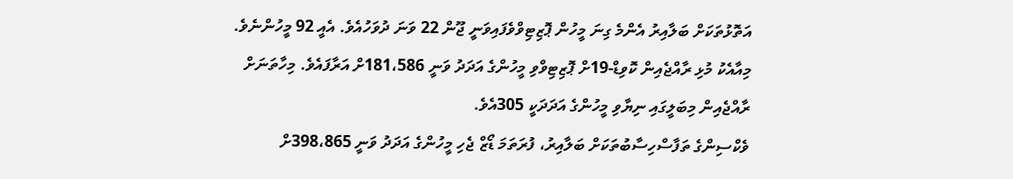އަތޮޅުތަކަށް ބަލާއިރު އެންމެ ގިނަ މީހުން ޕޮޒިޓިވްވެފައިވަނީ ޖޫން 22 ވަނަ ދުވަހުއެވެ. އެއީ 92 މީހުންނެވެ. މިއާއެކު މުޅި ރާއްޖެއިން ކޮވިޑް-19ށް ޕޮޒިޓިވްވި މީހުންގެ އަދަދު ވަނީ 181،586ށް އަރާފައެވެ. މިހާތަނަށް ރާއްޖެއިން މިބަލީގައި ނިޔާވި މީހުންގެ އަދަދަކީ 305އެވެ.
ވެކްސިންގެ ތަފާސްހިސާބުތަކަށް ބަލާއިރު، ފުރަތަމަ ޑޯޒް ޖެހި މީހުންގެ އަދަދު ވަނީ 398،865ށް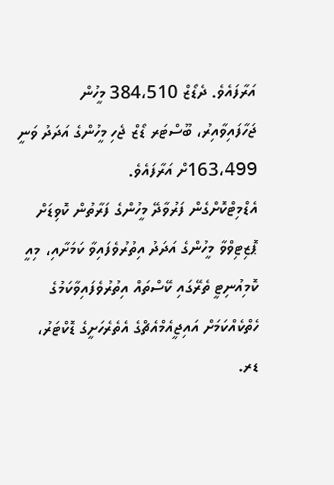އަރާފައެވެ. ދެޑޯޒް 384،510 މީހުން ޖަހާފައިވާއިރު، ބޫސްޓަރ ޑޯޒް ޖެހި މީހުންގެ އަދަދު ވަނީ 163،499ށް އަރާފައެވެ.
އެޑްމިޓްކޮށްގެން ފަރުވާދޭ މީހުންގެ ފަރާތުން ކޮވިޑަށް ޕޮޒިޓިވްވާ މީހުންގެ އަދަދު އިތުރުވެފައިވާ ކަމަށާއި، މިއީ ކޮމިއުނިޓީ ތެރޭގައި ކޭސްތައް އިތުރުވެފައިވާކަމުގެ ހެތްކެއްކަމަށް އައިޖީއެމްއެޗްގެ އެތެރެހަށީގެ ޑޮކްޓަރު، ޑރ.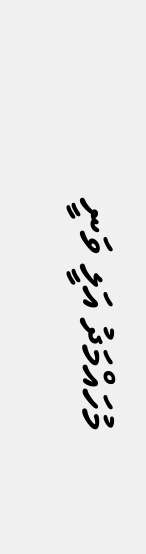މުހައްމަދު އަލީ ވަނީ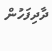ދާދިފަހުން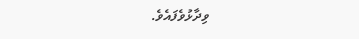ވިދާޅުވެފައެވެ.